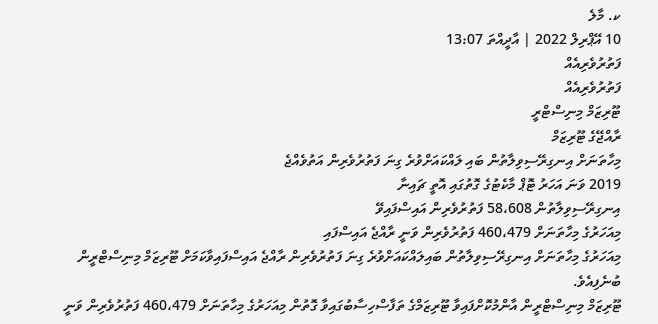ކ. މާލެ
10 އޭޕްރިލް 2022 | އާދީއްތަ 13:07
ފަތުރުވެރިއެއް
ފަތުރުވެރިއެއް
ޓޫރިޒަމް މިނިސްޓްރީ
ރާއްޖޭގެ ޓޫރިޒަމް
މިހާތަނަށް އިނގިރޭސިވިލާތުން ބައި ލައްކައަށްވުރެ ގިނަ ފަތުރުވެރިން އަތުވެއްޖެ
2019 ވަނަ އަހަރު ޓޮޕް މާކެޓުގެ ގޮތުގައި އޮތީ ޗައިނާ
އިނގިރޭސިވިލާތުން 58،608 ފަތުރުވެރިން އައިސްފައިވޭ
މިއަހަރުގެ މިހާތަނަށް 460،479 ފަތުރުވެރިން ވަނީ ރާއްޖެ އައިސްފައި
މިއަހަރުގެ މިހާތަނަށް އިނގިރޭސިވިލާތުން ބައިލައްކައަށްވުރެ ގިނަ ފަތުރުވެރިން ރާއްޖެ އައިސްފައިވާކަމަށް ޓޫރިޒަމް މިނިސްޓްރީން ބުނެފިއެވެ.
ޓޫރިޒަމް މިނިސްޓްރީން އާންމުކޮށްފައިވާ ޓޫރިޒަމްގެ ތަފާސްހިސާބުގައިވާ ގޮތުން މިއަހަރުގެ މިހާތަނަށް 460،479 ފަތުރުވެރިން ވަނީ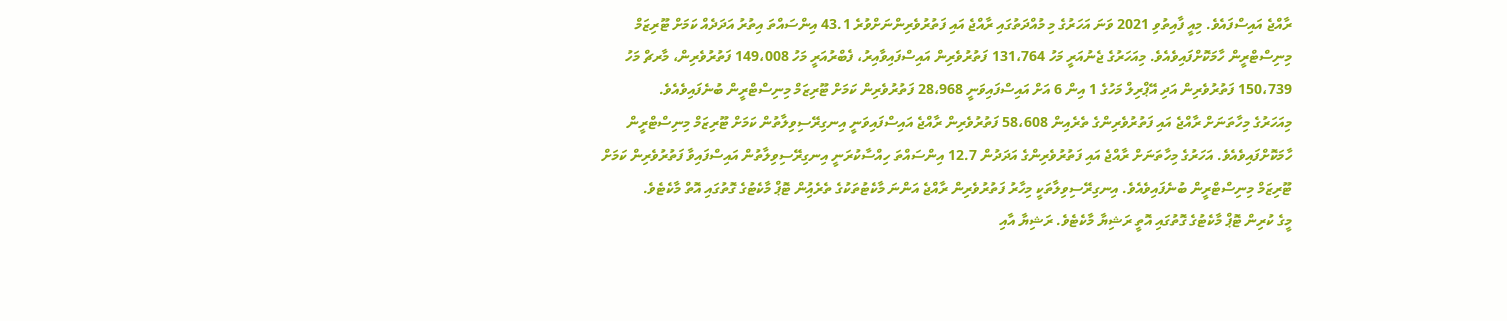ރާއްޖެ އައިސްފައެވެ. މިއީ ފާއިތުވި 2021 ވަނަ އަހަރުގެ މި މުއްދަތުގައި ރާއްޖެ އައި ފަތުރުވެރިންނަށްވުރެ 43.1 އިންސައްތަ އިތުރު އަދަދެއް ކަމަށް ޓޫރިޒަމް މިނިސްޓްރީން ހާމަކޮށްފައިވެއެވެ. މިއަހަރުގެ ޖެނުއަރީ މަހު 131،764 ފަތުރުވެރިން އައިސްފައިވާއިރު، ފެބްރުއަރީ މަހު 149،008 ފަތުރުވެރިން، މާރޗް މަހު 150،739 ފަތުރުވެރިން އަދި އޭޕްރިލް މަހުގެ 1 އިން 6 އަށް އައިސްފައިވަނީ 28،968 ފަތުރުވެރިން ކަމަށް ޓޫރިޒަމް މިނިސްޓްރީން ބުނެފައިވެއެވެ.
މިއަހަރުގެ މިހާތަނަށް ރާއްޖެ އައި ފަތުރުވެރިންގެ ތެރެއިން 58،608 ފަތުރުވެރިން ރާއްޖެ އައިސްފައިވަނީ އިނގިރޭސިވިލާތުން ކަމަށް ޓޫރިޒަމް މިނިސްޓްރީން ހާމަކޮށްފައިވެއެވެ. އަހަރުގެ މިހާތަނަށް ރާއްޖެ އައި ފަތުރުވެރިންގެ އަދަދުން 12.7 އިންސައްތަ ހިއްސާކުރަނީ އިނގިރޭސިވިލާތުން އައިސްފައިވާ ފަތުރުވެރިން ކަމަށް ޓޫރިޒަމް މިނިސްޓްރީން ބުނެފައިވެއެވެ. އިނގިރޭސިވިލާތަކީ މިހާރު ފަތުރުވެރިން ރާއްޖެ އަންނަ މާކެޓުތަކުގެ ތެރެއިުން ޓޮޕް މާކެޓުގެ ގޮތުގައި އޮތް މާކެޓެވެ.
މީގެ ކުރިން ޓޮޕް މާކެޓުގެ ގޮތުގައި އޮތީ ރަޝިޔާ މާކެޓެވެ. ރަޝިޔާ އާއި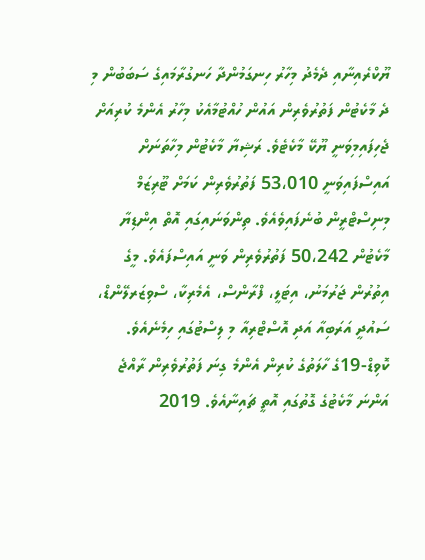ޔޫކްރެއިނާއި ދެމެދު މިހާރު ހިނގަމުންދާ ހަނގުރާމައިގެ ސަބަބުން މި ދެ މާކެޓުން ފަތުރުވެރިން އައުން ހުއްޓުމާއެކު މިހާރު އެންމެ ކުރިއަށް ޖެހިފައިމިވަނީ ޔޫކޭ މާކެޓެވެ. ރަޝިޔާ މާކެޓުން މިހާތަނަށް އައިސްފައިވަނީ 53،010 ފަތުރުވެރިން ކަމަށް ޓޫރިޒަމް މިނިސްޓްރީން ބުނެފައިވެއެވެ. ތިންވަނައިގައި އޮތް އިންޑިޔާ މާކެޓުން 50،242 ފަތުރުވެރިން ވަނީ އައިސްފައެވެ. މީގެ އިތުރުން ޖަރުމަނު، އިޓަލީ، ފްރާންސް، އެމެރިކާ، ސްވިޒަރލޭންޑް، ސައުދީ އަރަބިއާ އަދި އޮސްޓްރިއާ މި ލިސްޓުގައި ހިމެނެއެވެ.
ކޮވިޑް-19ގެ ހާލަތުގެ ކުރިން އެންމެ ގިނަ ފަތުރުވެރިން ރާއްޖެ އަންނަ މާކެޓުގެ ގޮތުގައި އޮތީ ޗައިނާއެވެ. 2019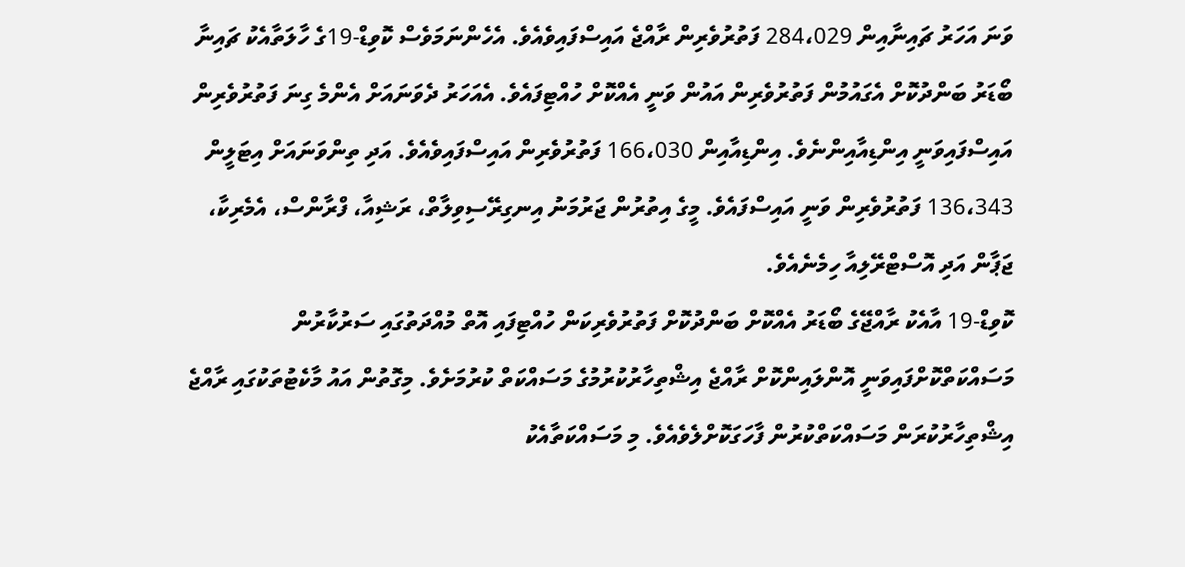ވަނަ އަހަރު ޗައިނާއިން 284،029 ފަތުރުވެރިން ރާއްޖެ އައިސްފައިވެއެވެ. އެހެންނަމަވެސް ކޮވިޑް-19ގެ ހާލަތާއެކު ޗައިނާ ބޯޑަރު ބަންދުކޮށް އެގައުމުން ފަތުރުވެރިން އައުން ވަނީ އެއްކޮށް ހުއްޓިފައެވެ. އެއަހަރު ދެވަނައަށް އެންމެ ގިނަ ފަތުރުވެރިން އައިސްފައިވަނީ އިންޑިއާއިންނެވެ. އިންޑިއާއިން 166،030 ފަތުރުވެރިން އައިސްފައިވެއެވެ. އަދި ތިންވަނައަށް އިޓަލީން 136،343 ފަތުރުވެރިން ވަނީ އައިސްފައެވެ. މީގެ އިތުރުން ޖަރުމަނު އިނގިރޭސިވިލާތް، ރަޝިއާ، ފްރާންސް، އެމެރިކާ، ޖަޕާން އަދި އޮސްޓްރޭލިއާ ހިމެނެއެވެ.
ކޮވިޑް-19 އާއެކު ރާއްޖޭގެ ބޯޑަރު އެއްކޮށް ބަންދުކޮށް ފަތުރުވެރިކަން ހުއްޓިފައި އޮތް މުއްދަތުގައި ސަރުކާރުން މަސައްކަތްކޮށްފައިވަނީ އޮންލައިންކޮށް ރާއްޖެ އިޝްތިހާރުކުރުމުގެ މަސައްކަތް ކުރުމަށެވެ. މިގޮތުން އައު މާކެޓުތަކުގައި ރާއްޖެ އިޝްތިހާރުކުރަން މަސައްކަތްކުރުން ފާހަގަކޮށްލެވެއެވެ. މި މަސައްކަތާއެކު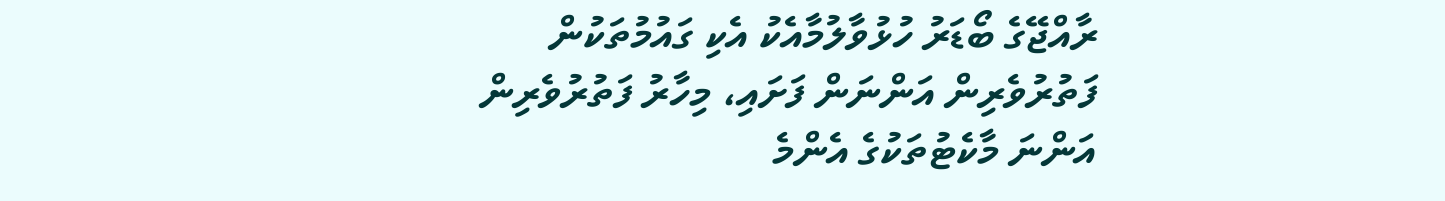ރާއްޖޭގެ ބޯޑަރު ހުޅުވާލުމާއެކު އެކި ގައުމުތަކުން ފަތުރުވެރިން އަންނަން ފަށައި، މިހާރު ފަތުރުވެރިން އަންނަ މާކެޓުތަކުގެ އެންމެ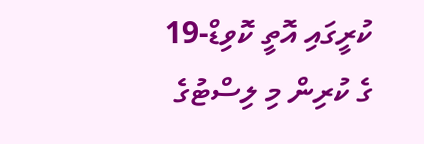ކުރީގައި އޮތީ ކޮވިޑް-19 ގެ ކުރިން މި ލިސްޓުގެ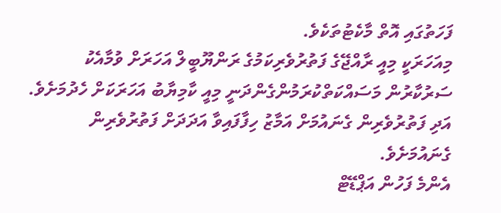ފަހަތުގައި އޮތް މާކެޓުތަކެވެ.
މިއަހަރަކީ މިއީ ރާއްޖޭގެ ފަތުރުވެރިކަމުގެ ރަންޔޫބީލް އަހަރަށް ވުމާއެކު ސަރުކާރުން މަސައްކަތްކުރަމުންގެންދަނީ މިއީ ކާމިޔާބު އަހަރަކަށް ހެދުމަށެވެ. އަދި ފަތުރުވެރިން ގެނައުމަށް އަމާޒު ހިފާފައިވާ އަދަދަށް ފަތުރުވެރިން ގެނައުމަށެވެ.
އެންމެ ފަހުން އަޕްޑޭޓް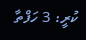ކުރީ: 3 ހަފްތާ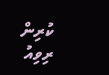ކުރިން
ރިވިއު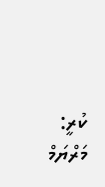ކުރީ: މަރްޔަމް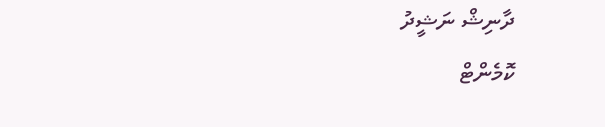ދާނިޝް ނަޝީދު
ކޮމެންޓް